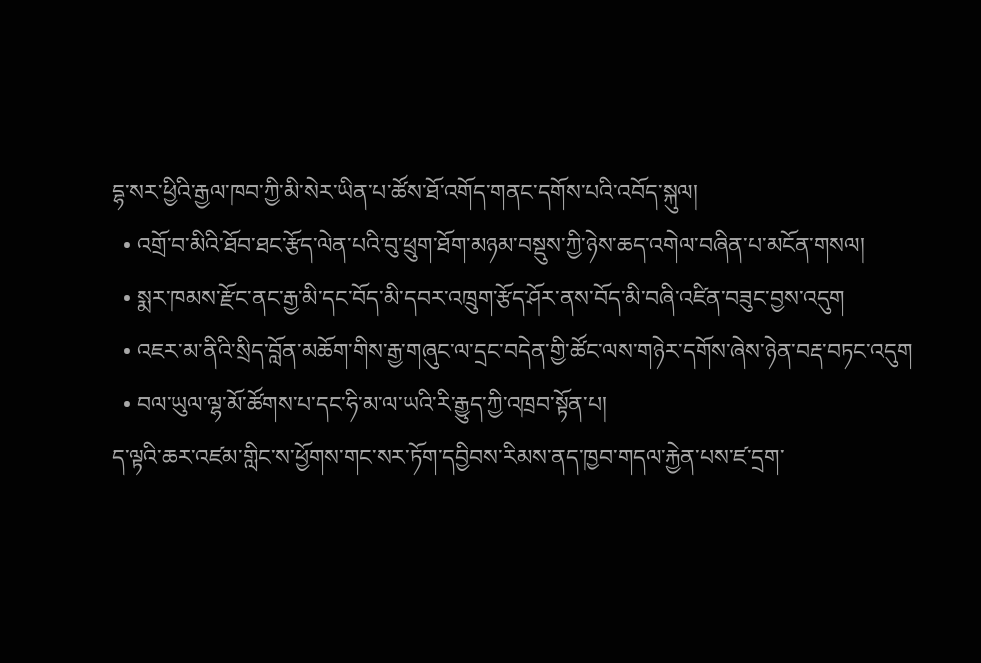དྷ་སར་ཕྱིའི་རྒྱལ་ཁབ་ཀྱི་མི་སེར་ཡིན་པ་ཚོས་ཐོ་འགོད་གནང་དགོས་པའི་འབོད་སྐུལ།
  • འགྲོ་བ་མིའི་ཐོབ་ཐང་རྩོད་ལེན་པའི་བུ་ཕྲུག་ཐོག་མཉམ་བསྡུས་ཀྱི་ཉེས་ཆད་འགེལ་བཞིན་པ་མངོན་གསལ།
  • སྨར་ཁམས་རྫོང་ནང་རྒྱ་མི་དང་བོད་མི་དབར་འཁྲུག་རྩོད་ཤོར་ནས་བོད་མི་བཞི་འཛིན་བཟུང་བྱས་འདུག
  • འཇར་མ་ནིའི་སྲིད་བློན་མཆོག་གིས་རྒྱ་གཞུང་ལ་དྲང་བདེན་གྱི་ཚོང་ལས་གཉེར་དགོས་ཞེས་ཉེན་བརྡ་བཏང་འདུག
  • བལ་ཡུལ་ལྷ་མོ་ཚོགས་པ་དང་ཧི་མ་ལ་ཡའི་རི་རྒྱུད་ཀྱི་འཁྲབ་སྟོན་པ།
ད་ལྟའི་ཆར་འཛམ་གླིང་ས་ཕྱོགས་གང་སར་ཏོག་དབྱིབས་རིམས་ནད་ཁྱབ་གདལ་རྐྱེན་པས་ཛ་དྲག་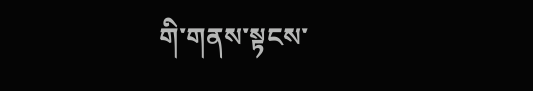གི་གནས་སྟངས་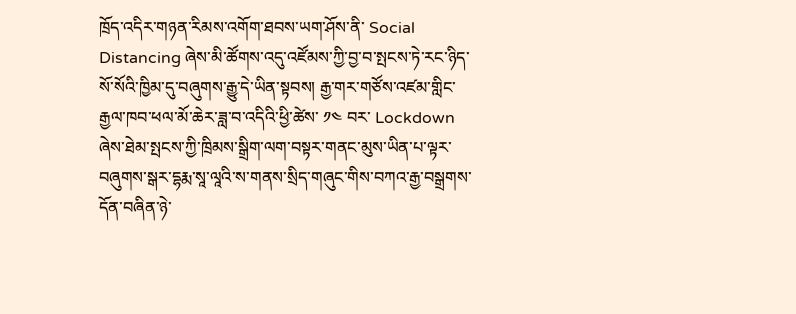ཁྲོད་འདིར་གཉན་རིམས་འགོག་ཐབས་ཡག་ཤོས་ནི་ Social Distancing ཞེས་མི་ཚོགས་འདུ་འཛོམས་ཀྱི་བྱ་བ་སྤངས་ཏེ་རང་ཉིད་སོ་སོའི་ཁྱིམ་དུ་བཞུགས་རྒྱུ་དེ་ཡིན་སྟབས། རྒྱ་གར་གཙོས་འཛམ་གླིང་རྒྱལ་ཁབ་ཕལ་མོ་ཆེར་ཟླ་བ་འདིའི་ཕྱི་ཚེས་ ༡༤ བར་ Lockdown ཞེས་ཐེམ་སྤངས་ཀྱི་ཁྲིམས་སྒྲིག་ལག་བསྟར་གནང་མུས་ཡིན་པ་ལྟར་བཞུགས་སྒར་དྷརྨ་སཱ་ལཱའི་ས་གནས་སྲིད་གཞུང་གིས་བཀའ་རྒྱ་བསྒྲགས་དོན་བཞིན་ཉེ་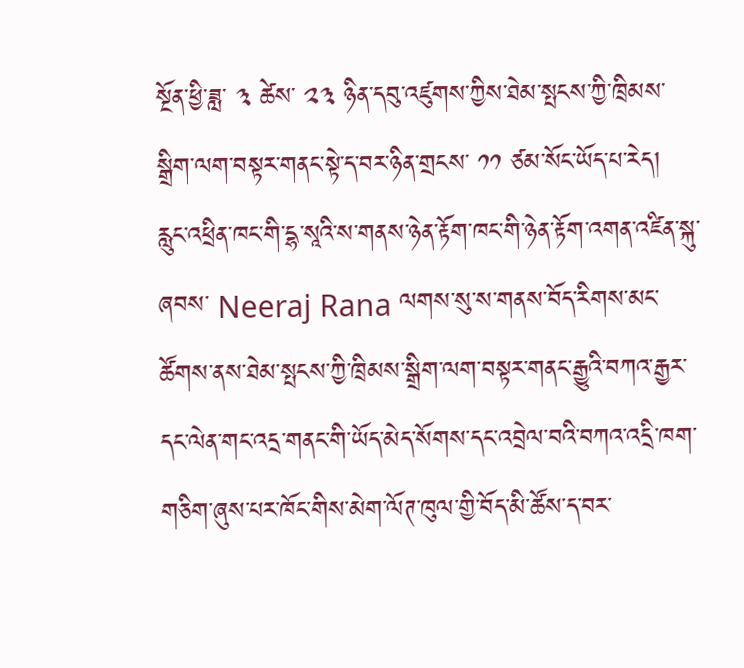སྔོན་ཕྱི་ཟླ་ ༣ ཚེས་ ༢༣ ཉིན་དབུ་འཛུགས་ཀྱིས་ཐེམ་སྤངས་ཀྱི་ཁྲིམས་སྒྲིག་ལག་བསྟར་གནང་སྟེ་ད་བར་ཉིན་གྲངས་ ༡༡ ཙམ་སོང་ཡོད་པ་རེད།
རླུང་འཕྲིན་ཁང་གི་དྷ་སཱའི་ས་གནས་ཉེན་རྟོག་ཁང་གི་ཉེན་རྟོག་འགན་འཛིན་སྐུ་ཞབས་ Neeraj Rana ལགས་སུ་ས་གནས་བོད་རིགས་མང་ཚོགས་ནས་ཐེམ་སྤངས་ཀྱི་ཁྲིམས་སྒྲིག་ལག་བསྟར་གནང་རྒྱུའི་བཀའ་རྒྱར་དང་ལེན་གང་འདྲ་གནང་གི་ཡོད་མེད་སོགས་དང་འབྲེལ་བའི་བཀའ་འདྲི་ཁག་གཅིག་ཞུས་པར་ཁོང་གིས་མེག་ལོཊ་ཁུལ་གྱི་བོད་མི་ཚོས་ད་བར་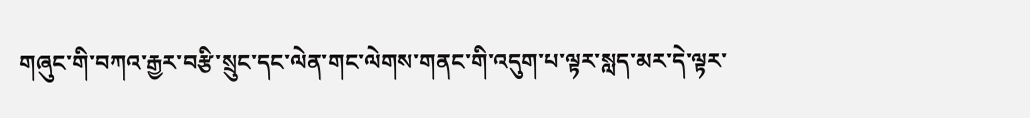གཞུང་གི་བཀའ་རྒྱར་བརྩི་སྲུང་དང་ལེན་གང་ལེགས་གནང་གི་འདུག་པ་ལྟར་སླད་མར་དེ་ལྟར་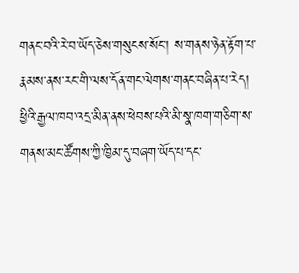གནང་བའི་རེ་བ་ཡོད་ཅེས་གསུངས་སོང་། ས་གནས་ཉེན་རྟོག་པ་རྣམས་ནས་རང་གི་ལས་དོན་གང་ལེགས་གནང་བཞིན་པ་རེད།
ཕྱིའི་རྒྱལ་ཁབ་འདྲ་མིན་ནས་ཕེབས་པའི་མི་སྣ་ཁག་གཅིག་ས་གནས་མང་ཚོགས་ཀྱི་ཁྱིམ་དུ་བཞག་ཡོད་པ་དང་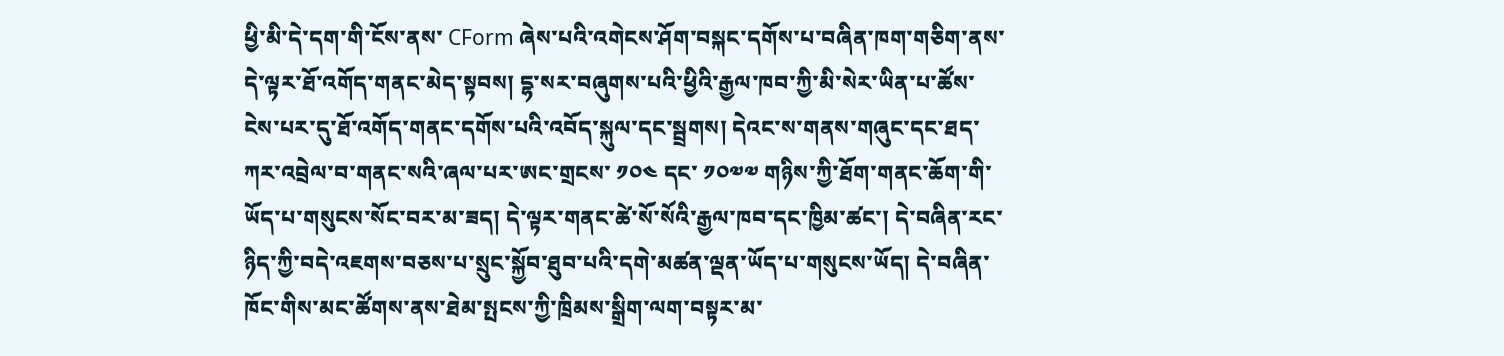ཕྱི་མི་དེ་དག་གི་ངོས་ནས་ CForm ཞེས་པའི་འགེངས་ཤོག་བསྐང་དགོས་པ་བཞིན་ཁག་གཅིག་ནས་དེ་ལྟར་ཐོ་འགོད་གནང་མེད་སྟབས། དྷ་སར་བཞུགས་པའི་ཕྱིའི་རྒྱལ་ཁབ་ཀྱི་མི་སེར་ཡིན་པ་ཚོས་ངེས་པར་དུ་ཐོ་འགོད་གནང་དགོས་པའི་འབོད་སྐུལ་དང་སྦྲགས། དེའང་ས་གནས་གཞུང་དང་ཐད་ཀར་འབྲེལ་བ་གནང་སའི་ཞལ་པར་ཨང་གྲངས་ ༡༠༤ དང་ ༡༠༧༧ གཉིས་ཀྱི་ཐོག་གནང་ཆོག་གི་ཡོད་པ་གསུངས་སོང་བར་མ་ཟད། དེ་ལྟར་གནང་ཚེ་སོ་སོའི་རྒྱལ་ཁབ་དང་ཁྱིམ་ཚང་། དེ་བཞིན་རང་ཉིད་ཀྱི་བདེ་འཇགས་བཅས་པ་སྲུང་སྐྱོབ་ཐུབ་པའི་དགེ་མཚན་ལྡན་ཡོད་པ་གསུངས་ཡོད། དེ་བཞིན་ཁོང་གིས་མང་ཚོགས་ནས་ཐེམ་སྤངས་ཀྱི་ཁྲིམས་སྒྲིག་ལག་བསྟར་མ་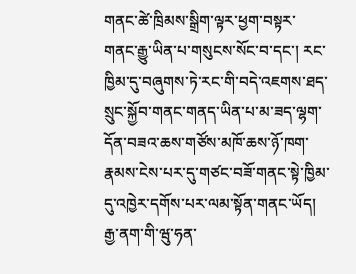གནང་ཚེ་ཁྲིམས་སྒྲིག་ལྟར་ཕྱག་བསྟར་གནང་རྒྱུ་ཡིན་པ་གསུངས་སོང་བ་དང་། རང་ཁྱིམ་དུ་བཞུགས་ཏེ་རང་གི་བདེ་འཇགས་ཐད་སྲུང་སྐྱོབ་གནང་གནད་ཡིན་པ་མ་ཟད་ལྷག་དོན་བཟའ་ཆས་གཙོས་མཁོ་ཆས་ཉོ་ཁག་རྣམས་ངེས་པར་དུ་གཙང་བཟོ་གནང་སྟེ་ཁྱིམ་དུ་འཁྱེར་དགོས་པར་ལམ་སྟོན་གནང་ཡོད།
རྒྱ་ནག་གི་ཝུ་ཧན་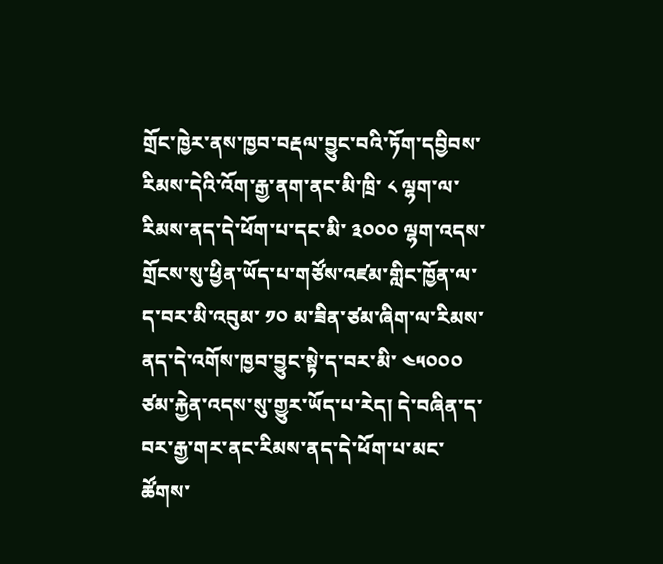གྲོང་ཁྱེར་ནས་ཁྱབ་བརྡལ་བྱུང་བའི་ཏོག་དབྱིབས་རིམས་དེའི་འོག་རྒྱ་ནག་ནང་མི་ཁྲི་ ༨ ལྷག་ལ་རིམས་ནད་དེ་ཕོག་པ་དང་མི་ ༣༠༠༠ ལྷག་འདས་གྲོངས་སུ་ཕྱིན་ཡོད་པ་གཙོས་འཛམ་གླིང་ཁྱོན་ལ་ད་བར་མི་འབུམ་ ༡༠ མ་ཟིན་ཙམ་ཞིག་ལ་རིམས་ནད་དེ་འགོས་ཁྱབ་བྱུང་སྟེ་ད་བར་མི་ ༤༥༠༠༠ ཙམ་རྐྱེན་འདས་སུ་གྱུར་ཡོད་པ་རེད། དེ་བཞིན་ད་བར་རྒྱ་གར་ནང་རིམས་ནད་དེ་ཕོག་པ་མང་ཚོགས་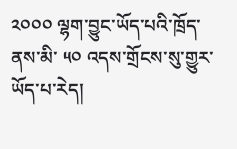༢༠༠༠ ལྷག་བྱུང་ཡོད་པའི་ཁྲོད་ནས་མི་ ༥༠ འདས་གྲོངས་སུ་གྱུར་ཡོད་པ་རེད།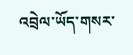འབྲེལ་ཡོད་གསར་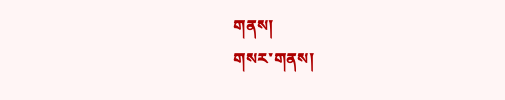གནས།
གསར་གནས།